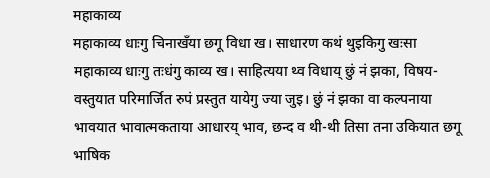महाकाव्य
महाकाव्य धाःगु चिनाखँया छगू विधा ख। साधारण कथं थुइकिगु खःसा महाकाव्य धाःगु तःधंगु काव्य ख। साहित्यया थ्व विधाय् छुं नं झका, विषय-वस्तुयात परिमार्जित रुपं प्रस्तुत यायेगु ज्या जुइ। छुं नं झका वा कल्पनाया भावयात भावात्मकताया आधारय् भाव, छन्द व थी-थी तिसा तना उकियात छगू भाषिक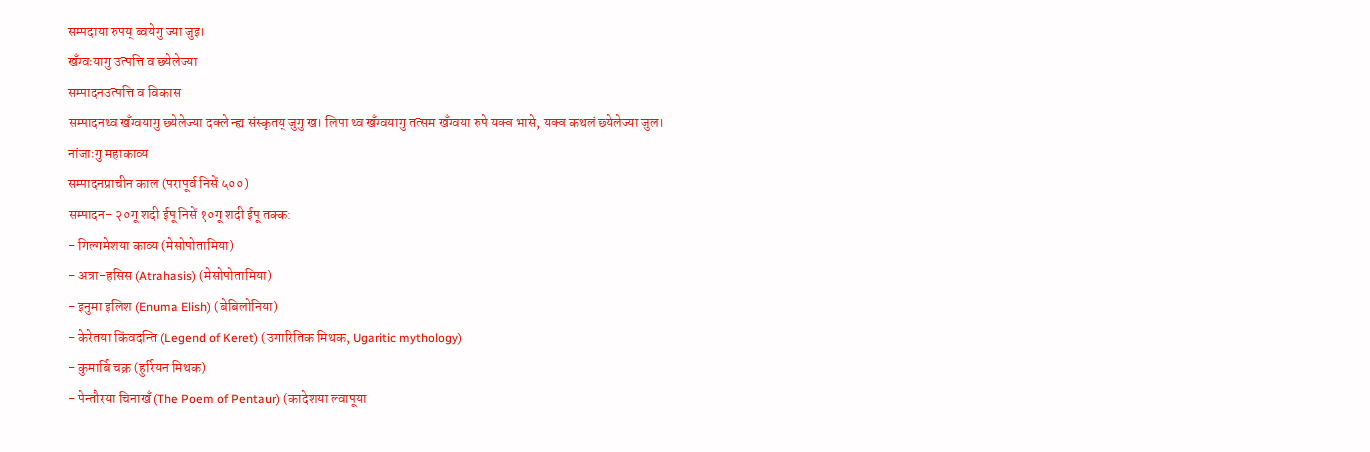सम्पदाया रुपय् ब्वयेगु ज्या जुइ।
खँग्वःयागु उत्पत्ति व छ्येलेज्या
सम्पादनउत्पत्ति व विकास
सम्पादनथ्व खँग्वयागु छ्येलेज्या दक्ले न्ह्य संस्कृतय् जुगु ख। लिपा थ्व खँग्वयागु तत्सम खँग्वया रुपे यक्व भासे, यक्व कथलं छ्येलेज्या जुल।
नांजाःगु महाकाव्य
सम्पादनप्राचीन काल (परापूर्व निसें ५००)
सम्पादन- २०गू शदी ईपू निसें १०गू शदी ईपू तक्क:
- गिल्गमेशया काव्य (मेसोपोतामिया)
- अत्रा-हसिस (Atrahasis) (मेसोपोतामिया)
- इनुमा इलिश (Enuma Elish) (बेबिलोनिया)
- केरेतया किंवदन्ति (Legend of Keret) (उगारितिक मिथक, Ugaritic mythology)
- कुमार्बि चक्र (हुर्रियन मिथक)
- पेन्तौरया चिनाखँ (The Poem of Pentaur) (कादेशया ल्वापूया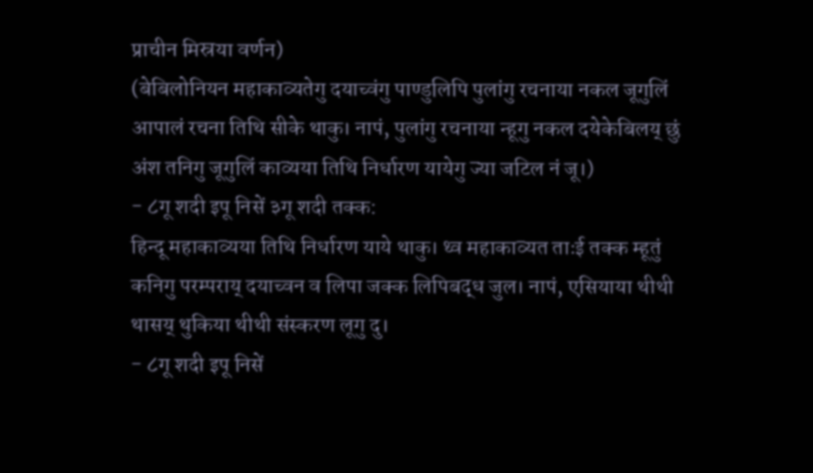प्राचीन मिस्रया वर्णन)
(बेबिलोनियन महाकाव्यतेगु दयाच्वंगु पाण्डुलिपि पुलांगु रचनाया नकल जूगुलिं आपालं रचना तिथि सीके थाकु। नापं, पुलांगु रचनाया न्हूगु नकल दयेकेबिलय् छुं अंश तनिगु जूगुलिं काव्यया तिथि निर्धारण यायेगु ज्या जटिल नं जू।)
- ८गू शदी इपू निसें ३गू शदी तक्क:
हिन्दू महाकाव्यया तिथि निर्धारण याये थाकु। थ्व महाकाव्यत ताःई तक्क म्हूतुं कनिगु परम्पराय् दयाच्वन व लिपा जक्क लिपिबद्ध जुल। नापं, एसियाया थीथी थासय् थुकिया थीथी संस्करण लूगु दु।
- ८गू शदी इपू निसें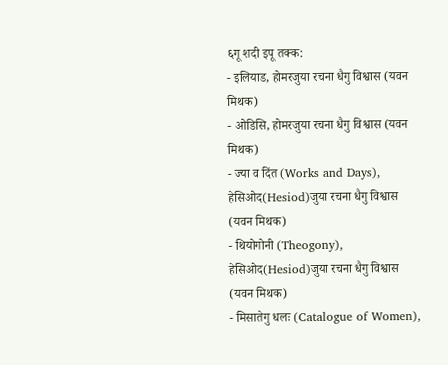६गू शदी इपू तक्क:
- इलियाड, होमरजुया रचना धैगु विश्वास (यवन मिथक)
- ओडिसि, होमरजुया रचना धैगु विश्वास (यवन मिथक)
- ज्या व दिंत (Works and Days), हेसिओद(Hesiod)जुया रचना धैगु विश्वास (यवन मिथक)
- थियोगोनी (Theogony), हेसिओद(Hesiod)जुया रचना धैगु विश्वास (यवन मिथक)
- मिसातेगु धलः (Catalogue of Women),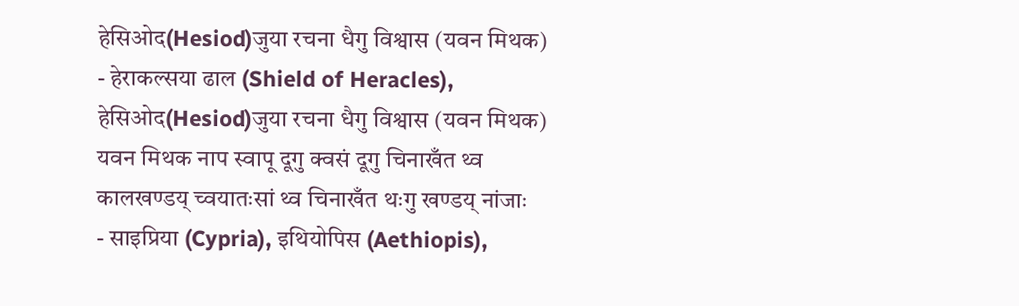हेसिओद(Hesiod)जुया रचना धैगु विश्वास (यवन मिथक)
- हेराकल्सया ढाल (Shield of Heracles), हेसिओद(Hesiod)जुया रचना धैगु विश्वास (यवन मिथक)
यवन मिथक नाप स्वापू दूगु क्वसं दूगु चिनाखँत थ्व कालखण्डय् च्वयातःसां थ्व चिनाखँत थःगु खण्डय् नांजाः
- साइप्रिया (Cypria), इथियोपिस (Aethiopis),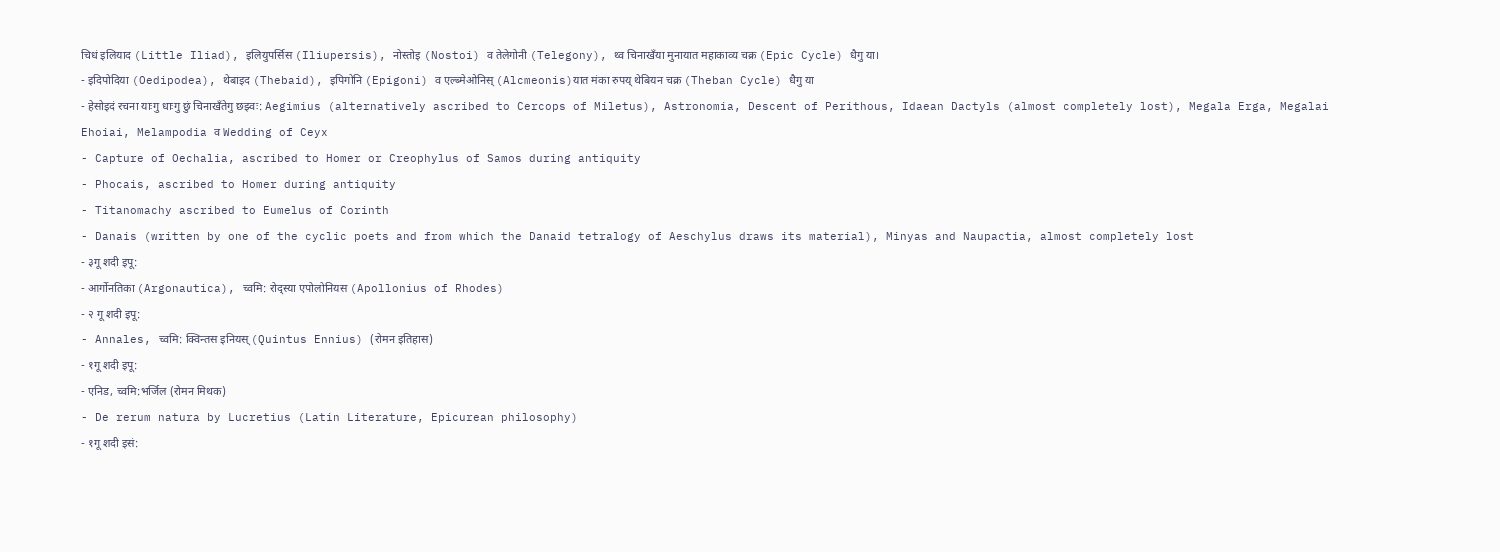चिधं इलियाद (Little Iliad), इलियुपर्सिस (Iliupersis), नोस्तोइ (Nostoi) व तेलेगोनी (Telegony), थ्व चिनाखँया मुनायात महाकाव्य चक्र (Epic Cycle) धैगु या।
- इदिपोदिया (Oedipodea), थेबाइद (Thebaid), इपिगोनि (Epigoni) व एल्ब्मेओनिस् (Alcmeonis)यात मंका रुपय् थेबियन चक्र (Theban Cycle) धैगु या
- हेसोइदं रचना याःगु धाःगु छुं चिनाखँतेगु छझ्वः: Aegimius (alternatively ascribed to Cercops of Miletus), Astronomia, Descent of Perithous, Idaean Dactyls (almost completely lost), Megala Erga, Megalai Ehoiai, Melampodia व Wedding of Ceyx
- Capture of Oechalia, ascribed to Homer or Creophylus of Samos during antiquity
- Phocais, ascribed to Homer during antiquity
- Titanomachy ascribed to Eumelus of Corinth
- Danais (written by one of the cyclic poets and from which the Danaid tetralogy of Aeschylus draws its material), Minyas and Naupactia, almost completely lost
- ३गू शदी इपू:
- आर्गोनतिका (Argonautica), च्वमि: रोद्स्या एपोलोनियस (Apollonius of Rhodes)
- २ गू शदी इपू:
- Annales, च्वमि: क्विन्तस इनियस् (Quintus Ennius) (रोमन इतिहास)
- १गू शदी इपू:
- एनिड, च्वमि:भर्जिल (रोमन मिथक)
- De rerum natura by Lucretius (Latin Literature, Epicurean philosophy)
- १गू शदी इसं: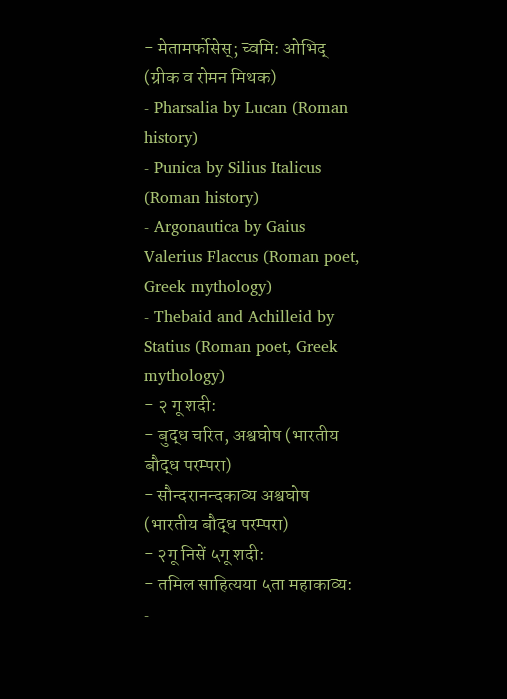- मेतामर्फोसेस्; च्वमि: ओभिद् (ग्रीक व रोमन मिथक)
- Pharsalia by Lucan (Roman history)
- Punica by Silius Italicus (Roman history)
- Argonautica by Gaius Valerius Flaccus (Roman poet, Greek mythology)
- Thebaid and Achilleid by Statius (Roman poet, Greek mythology)
- २ गू शदी:
- बुद्ध चरित, अश्वघोष (भारतीय बौद्ध परम्परा)
- सौन्दरानन्दकाव्य अश्वघोष (भारतीय बौद्ध परम्परा)
- २गू निसें ५गू शदी:
- तमिल साहित्यया ५ता महाकाव्य:
-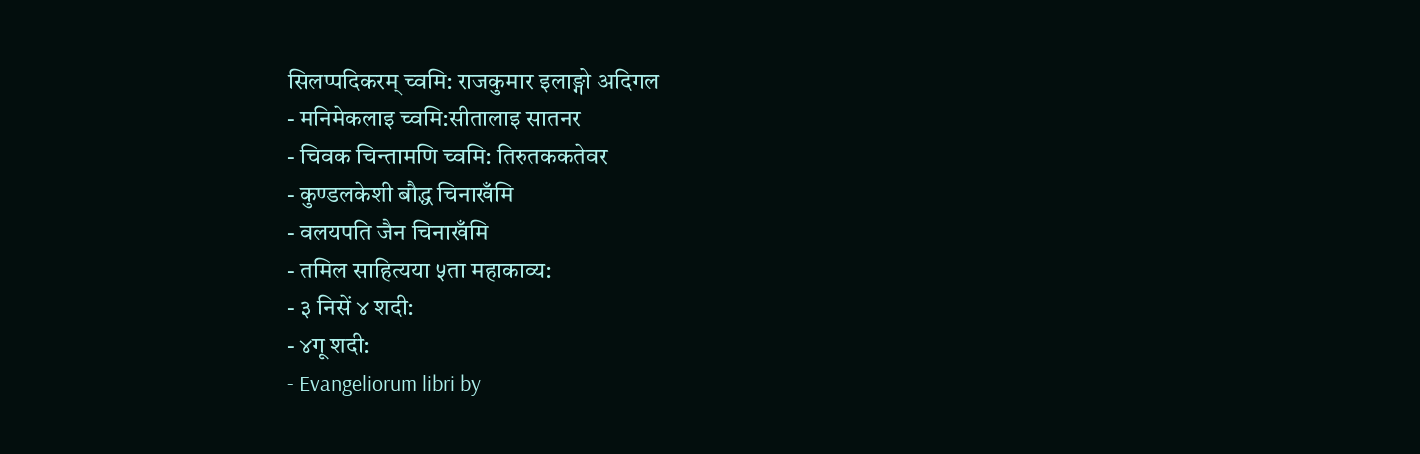सिलप्पदिकरम् च्वमि: राजकुमार इलाङ्गो अदिगल
- मनिमेकलाइ च्वमि:सीतालाइ सातनर
- चिवक चिन्तामणि च्वमि: तिरुतककतेवर
- कुण्डलकेशी बौद्ध चिनाखँमि
- वलयपति जैन चिनाखँमि
- तमिल साहित्यया ५ता महाकाव्य:
- ३ निसें ४ शदी:
- ४गू शदी:
- Evangeliorum libri by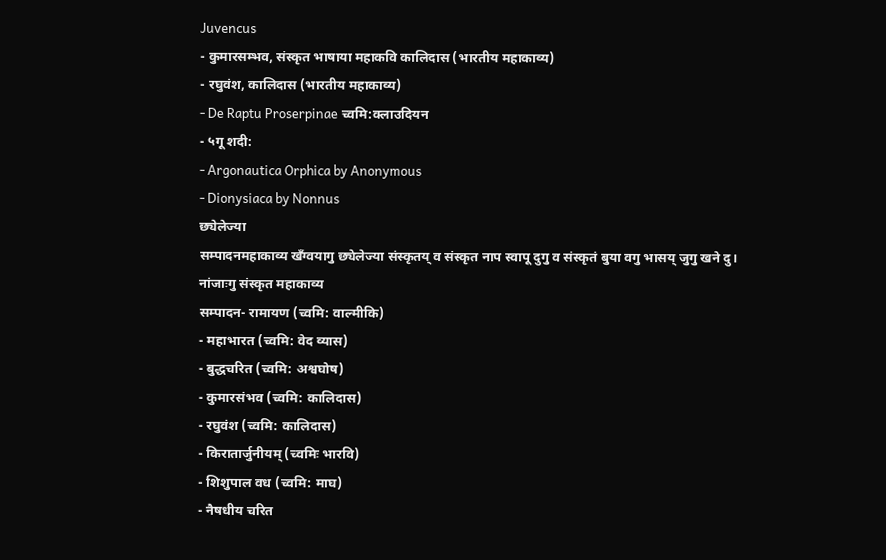Juvencus
- कुमारसम्भव, संस्कृत भाषाया महाकवि कालिदास (भारतीय महाकाव्य)
- रघुवंश, कालिदास (भारतीय महाकाव्य)
- De Raptu Proserpinae च्वमि:क्लाउदियन
- ५गू शदी:
- Argonautica Orphica by Anonymous
- Dionysiaca by Nonnus
छ्येलेज्या
सम्पादनमहाकाव्य खँग्वयागु छ्येलेज्या संस्कृतय् व संस्कृत नाप स्वापू दुगु व संस्कृतं बुया वगु भासय् जुगु खने दु।
नांजाःगु संस्कृत महाकाव्य
सम्पादन- रामायण (च्वमि: वाल्मीकि)
- महाभारत (च्वमि: वेद व्यास)
- बुद्धचरित (च्वमि: अश्वघोष)
- कुमारसंभव (च्वमि: कालिदास)
- रघुवंश (च्वमि: कालिदास)
- किरातार्जुनीयम् (च्वमिः भारवि)
- शिशुपाल वध (च्वमि: माघ)
- नैषधीय चरित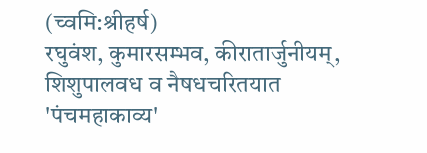(च्वमि:श्रीहर्ष)
रघुवंश, कुमारसम्भव, कीरातार्जुनीयम्, शिशुपालवध व नैषधचरितयात 'पंचमहाकाव्य'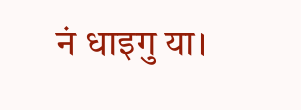नं धाइगु या।